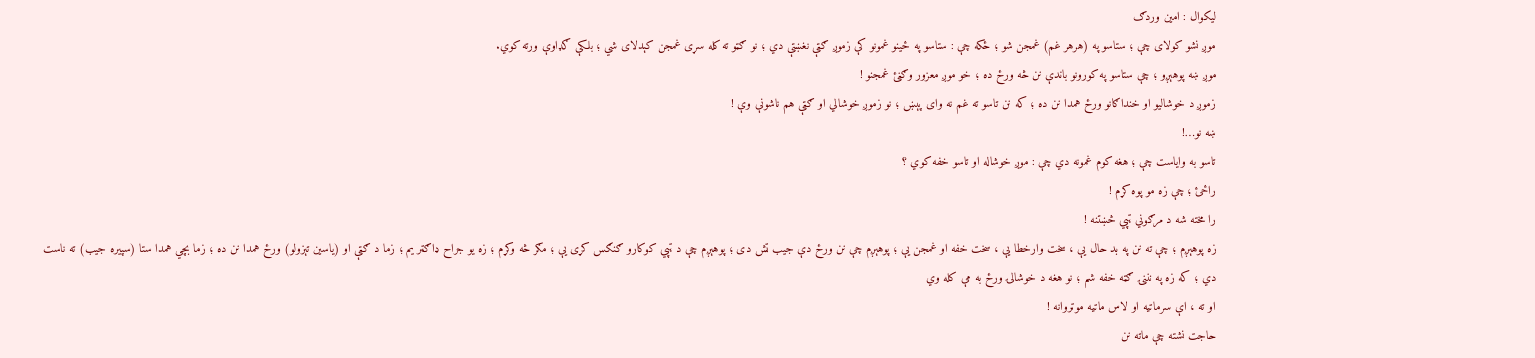ليکوال : امين وردګ
موږ نشو کولاى چې ؛ ستاسو په (هرهر غم) غمجن شو ؛ ځکه چې : ستاسو په ځينو غمونو کې زموږ ګټې نغښتې دي ؛ نو ګټو ته کله سړى غمجن کېدلاى شي ؛ بلکې ګډاوې ورته کوي.
موږ ښه پوهېږو ؛ چې ستاسو په کورونو باندې نن څه ورځ ده ؛ خو موږ معزور وګڼئ غمجنو !
زموږ د خوشاليو او خنداګانو ورځ همدا نن ده ؛ که نن تاسو ته غم نه واى پېښ ؛ نو زموږ خوشالي او ګټې هم ناشونې وې !
ښه نو…!
تاسو به واياست چې ؛ هغه کوم غمونه دي چې : موږ خوشاله او تاسو خفه کوي ؟
راځئ ؛ چې زه مو پوه کړم !
را مخته شه د مرګوني ټپي څښتنه !
زه پوهېږم ؛ چې ته نن په بد حال يې ، سخت وارخطا يې ، سخت خفه او غمجن يې ؛ پوهېږم چې نن ورځ دې جيب تش دى ؛ پوهېږم چې د ټپي کوکارو ګنګس کړى يې ؛ مګر څه وکړم ؛ زه يو جراح ډاګټر يم ؛ زما د ګټې او (ياسين تېزولو) ورځ همدا نن ده ؛ زما بچي همدا ستا (سپيره جيب) ته ناست دي ؛ که زه په نننۍ ګټه خفه شم ؛ نو هغه د خوشالۍ ورځ به مې کله وي
او ته ، اې سرماتيه او لاس ماتيه موټروانه !
حاجت نشته چې ماته نن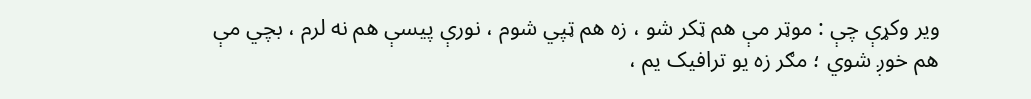وير وکړې چې : موټر مې هم ټکر شو ، زه هم ټپي شوم ، نورې پيسې هم نه لرم ، بچي مې هم خوږ شوي ؛ مګر زه يو ترافيک يم ،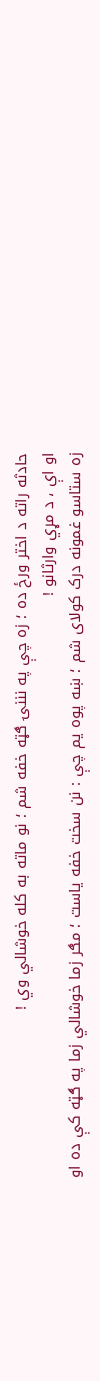حادثه راته د اختر ورځ ده ؛ زه چې په نننۍ ګټه خفه شم ؛ نو ماته به کله خوشالي وي !
او اې ، د مړي وارثانو !
زه ستاسو غمونه درک کولاى شم ؛ ښه پوه يم چې : نن سخت خفه ياست ؛ مګر زما خوشالي زما په ګټه کې ده او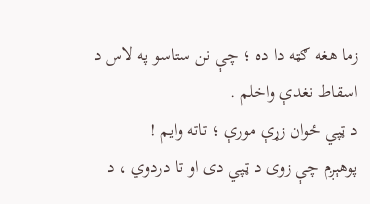زما هغه ګټه دا ده ؛ چې نن ستاسو په لاس د اسقاط نغدې واخلم .
د ټپي ځوان زړې مورې ؛ تاته وايم !
پوهېږم چې زوى د ټپي دى او تا دردوي ، د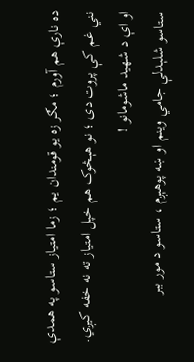ده نارې هم آورم ؛ مګر زه يو قومندان يم ؛ زما امتياز ستاسو په همدې نني غم کې پروت دى ؛ نو هېڅوک هم خپل امتياز ته نه خفه کيږي.
او اې د شهيد ماشومانو !
ستاسو شلېدلې جامي وينم او ښه پوهېږم ، ستاسو د مور ببر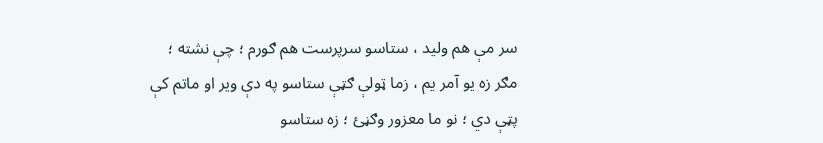سر مې هم وليد ، ستاسو سرپرست هم ګورم ؛ چې نشته ؛ مګر زه يو آمر يم ، زما ټولې ګټې ستاسو په دې وير او ماتم کې پټې دي ؛ نو ما معزور وګڼئ ؛ زه ستاسو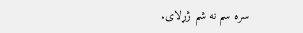سره سم نه شم ژړلاى.